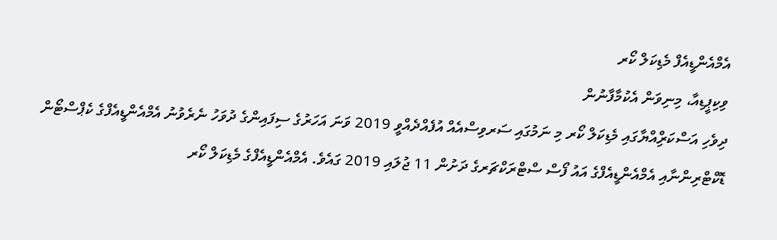އެމްއެންޑީއެފް މެޑިކަލް ކޯރ
ވިކިޕީޑިއާ، މިނިވަން އެކުމާފާނުން
ދިވެހި އަސްކަރިްއްޔާގައި މެޑިކަލް ކޯރ މި ނަމުގައި ސަރވިސްއެއް އުފެއްދެއްވީ 2019 ވަނަ އަހަރުގެ ސިފައިންގެ ދުވަހު ނެރެވުނު އެމްއެންޑީއެފްގެ ކެޕްސްޓޯން ޑޮކްޓްރިންނާއި އެމްއެންޑީއެފްގެ އައު ފޯސް ސްޓްރަކްޗަރގެ ދަށުން 11 ޖުލައި 2019 ގައެވެ. އެމްއެންޑީއެފްގެ މެޑިކަލް ކޯރ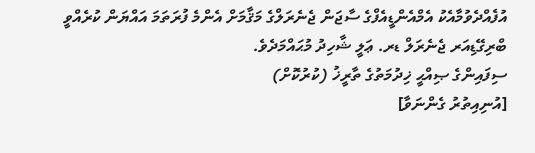އުފެއްދެވުމާއެކު އެމްއެންޑީއެފްގެ ސާޖަން ޖެނެރަލްގެ މަޤާމަށް އެންމެ ފުރަތަމަ އައްޔަން ކުރެއްވީ ބްރިގޭޑިއަރ ޖެނެރަލް ޑރ. ޢަލީ ޝާހިދު މުޙައްމަދެވެ.
ސިފައިންގެ ޞިއްޙީ ޚިދުމަތުގެ ތާރީޚު (ކުރުކޮށް)
[އުނިއިތުރު ގެންނަވާ]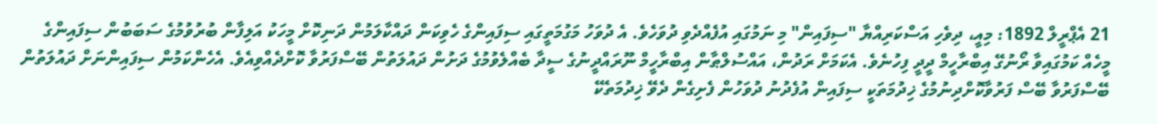21 އެޕްރީލް 1892: މިއީ، ދިވެހި އަސްކަރިއްޔާ "ސިފައިން" މި ނަމުގައި އުފެއްދެވި ދުވަހެވެ. އެ ދުވަހު މަގުމަތީގައި ސިފައިންގެ ހެވިކަން ދައްކާލަމުން ދަނިކޮށް މީހަކު އަލިފާން ބުރުވުމުގެ ސަބަބުން ސިފައިންގެ މީހެއް ކަމުގައިވާ ރޯނުގޭ އިބްރާހީމް ދީދީ ފިހުނެވެ. އެކަމަށް ރަދުން، އައްސުލްޠާން އިބްރާހީމް ނޫރައްދީނުގެ ސީދާ ބެއްލެވުމުގެ ދަށުން ދައުލަތުން ބޭސްފަރުވާ ކޮށްދެއްވިއެވެ. އެހެންކަމުން ސިފައިންނަށް ދައުލަތުން ބޭސްފަރުވާ ބޭސް ފަރުވާކޮށްދިނުމުގެ ޚިދުމަތަކީ ސިފައިން އުފެދުނު ދުވަހުން ފެށިގެން ދެވޭ ޚިދުމަތެކޭ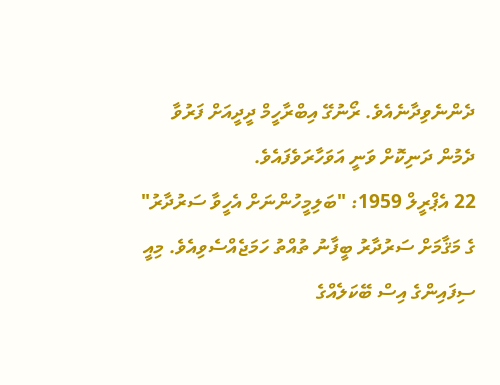ދެންނެވިދާނެއެވެ. ރޯނުގޭ އިބްރާހީމް ދީދީއަށް ފަރުވާ ދެމުން ދަނިކޮށް ވަނީ އަވަހާރަވެފައެވެ.
22 އެޕްރީލް 1959: "ބަލިމީހުންނަށް އެހީވާ ސަރުދާރު" ގެ މަޤާމަށް ސަރުދާރު ބީފާނު ތުއްތު ހަމަޖެއްސެވިއެވެ. މިއީ ސިފައިންގެ އިސް ބޭކަލެއްގެ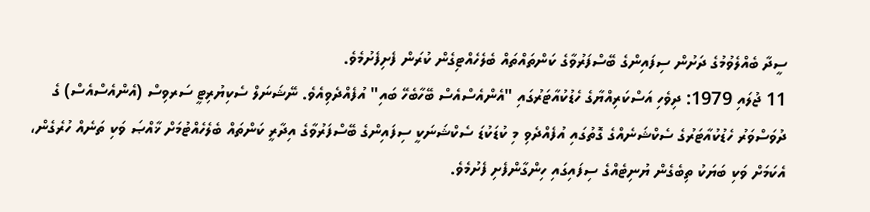ސީދާ ބެއްލެވުމުގެ ދަށުން ސިފައިންގެ ބޭސްފަރުވާގެ ކަންތައްތައް ބެލެހެއްޓިގެން ކުރަން ފެށިފެށުމެވެ.
11 ޖުލައި 1979: ދިވެހި އަސްކަރިއްޔާގެ ހެޑުކުއާޓަރުގައި "އެންއެސްއެސް ބޭހާބެހޭ ބައި" އުފެއްދެވިއެވެ. ނޭޝަނަލް ސެކިޔުރިޓީ ސަރވިސް (އެންއެސްއެސް) ގެ ދުވަސްވަރު ހެޑުކުއާޓަރުގެ ސެކްޝަނެއްގެ ގޮތުގައި އުފެއްދެވި މި ކުޑަކުޑަ ސެކްޝަނަކީ ސިފައިންގެ ބޭސްފަރުވާގެ އިދާރީ ކަންތައް ބެލެހެއްޓުމަށް ޚާއްޞަ ވަކި ތަނެއް ހުރެގެން، އެކަމަށް ވަކި ބަޔަކު ތިބެގެން ޔުނިޓެއްގެ ސިފައިގައި ހިންގާންފެށި ފެށުމެވެ.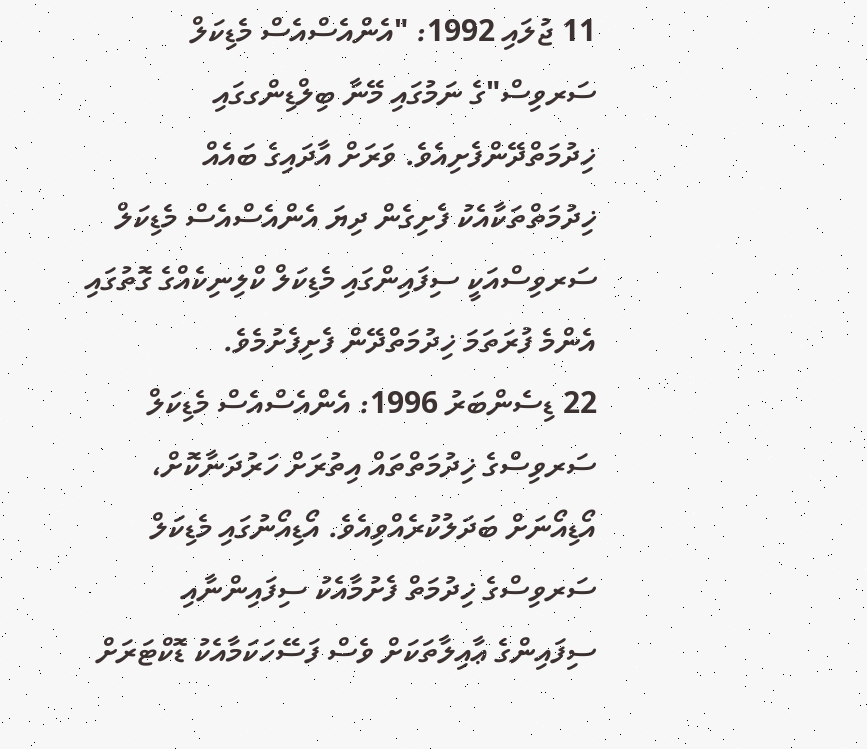11 ޖުލައި 1992: "އެންއެސްއެސް މެޑިކަލް ސަރވިސް"ގެ ނަމުގައި މޭނާ ބިލްޑިންގގައި ޚިދުމަތްދޭންފެށިއެވެ. ވަރަށް އާދައިގެ ބައެއް ޚިދުމަތްތަކާއެކު ފެށިގެން ދިޔަ އެންއެސްއެސް މެޑިކަލް ސަރވިސްއަކީ ސިފައިންގައި މެޑިކަލް ކްލިނިކެއްގެ ގޮތުގައި އެންމެ ފުރަތަމަ ޚިދުމަތްދޭން ފެށިފެށުމެވެ.
22 ޑިސެންބަރު 1996: އެންއެސްއެސް މެޑިކަލް ސަރވިސްގެ ޚިދުމަތްތައް އިތުރަށް ހަރުދަނާކޮށް، އޯޑިއޯނަށް ބަދަލުކުރެއްވިއެވެ. އޯޑިއޯނުގައި މެޑިކަލް ސަރވިސްގެ ޚިދުމަތް ފެށުމާއެކު ސިފައިންނާއި ސިފައިންގެ ޢާއިލާތަކަށް ވެސް ފަސޭހަކަމާއެކު ޑޮކްޓަރަށް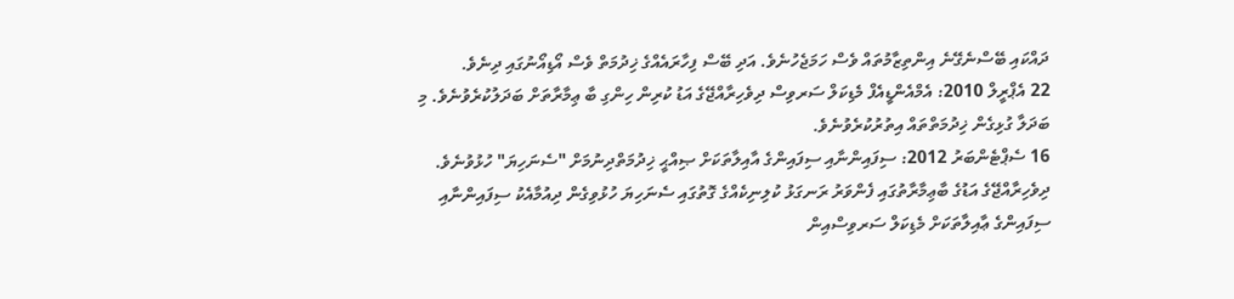ދައްކައި ބޭސްނެގޭނެ އިންތިޒާމުތައް ވެސް ހަމަޖެހުނެވެ. އަދި ބޭސް ފިހާރައެއްގެ ޚިދުމަތް ވެސް އޯޑިއޯނުގައި ދިނެވެ.
22 އެޕްރީލް 2010: އެމްއެންޑީއެފް މެޑިކަލް ސަރވިސް ދިވެހިރާއްޖޭގެ އަޑު ކުރިން ހިންގި ބާ ޢިމާރާތަށް ބަދަލުކުރެވުނެވެ. މި ބަދަލާ ގުޅިގެން ޚިދުމަތްތައް އިތުރުކުރެވުނެވެ.
16 ސެޕްޓެންބަރު 2012: ސިފައިންނާއި ސިފައިންގެ އާއިލާތަކަށް ޞިއްޙީ ޚިދުމަތްދިނުމަށް "ސެނަހިޔަ" ހުޅުވުނެވެ. ދިވެހިރާއްޖޭގެ އަޑުގެ ބާޢިމާރާތުގައި ފެންވަރު ރަނގަޅު ކުލިނިކެއްގެ ގޮތުގައި ސެނަހިޔަ ހުޅުވިގެން ދިއުމާއެކު ސިފައިންނާއި ސިފައިންގެ ޢާއިލާތަކަށް މެޑިކަލް ސަރވިސްއިން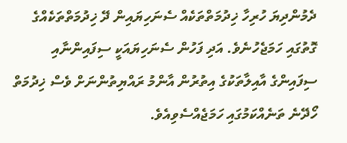ދެމުންދިޔަ ހުރިހާ ޚިދުމަތްތަކެއް ސެނަހިޔައިން ދޭ ޚިދުމަތްތަކެއްގެ ގޮތުގައި ހަމަޖެހުނެވެ. އަދި ފަހުން ސެނަހިޔައަކީ ސިފައިންނާއި ސިފައިންގެ އާއިލާތަކުގެ އިތުރުން އާންމު ރައްޔިތުންނަށް ވެސް ޚިދުމަތް ހޯދޭނެ ތަނެއްކަމުގައި ހަމަޖެއްސެވިއެވެ.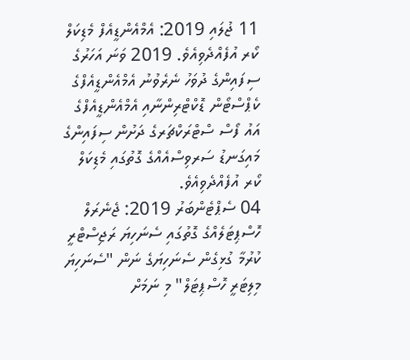11 ޖުލައި 2019: އެމްއެންޑީއެފް މެޑިކަލް ކޯރ އުފެއްދެވިއެވެ. 2019 ވަނަ އަހަރުގެ ސިފައިންގެ ދުވަހު ނެރެވުނު އެމްއެންޑީއެފްގެ ކެޕްސްޓޯން ޑޮކްޓްރިންނާއި އެމްއެންޑީއެފްގެ އައު ފޯސް ސްޓްރަކްޗަރގެ ދަށުން ސިފައިންގެ މައިގަނޑު ސަރވިސްއެއްގެ ގޮތުގައި މެޑިކަލް ކޯރ އުފެއްދެވިއެވެ.
04 ސެޕްޓެންބަރު 2019: ޖެނެރަލް ހޮސްޕިޓަލެއްގެ ގޮތުގައި ސެނަހިޔަ ރަޖިސްޓްރީ ކުރުމާ ގުޅިގެން ސެނަހިޔަގެ ނަން "ސެނަހިޔަ މިލިޓަރީ ހޮސްޕިޓަލް" މި ނަމަށް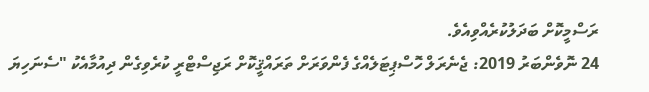ރަސްމީކޮށް ބަދަލުކުރެއްވިއެވެ.
24 ނޮވެންބަރު 2019: ޖެނެރަލް ހޮސްޕިޓަލެއްގެ ފެންވަރަށް ތަރައްޤީކޮށް ރަޖިސްޓްރީ ކުރެވިގެން ދިއުމާއެކު "ސެނަހިޔަ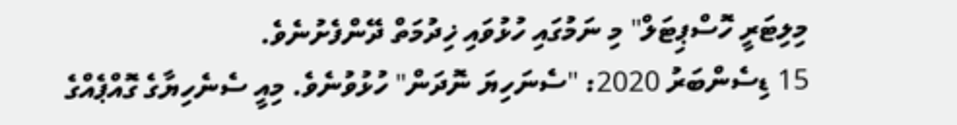މިލިޓަރީ ހޮސްޕިޓަލް" މި ނަމުގައި ހުޅުވައި ޚިދުމަތް ދޭންފެށުނެވެ.
15 ޑިސެންބަރު 2020: "ސެނަހިޔަ ނޮދަން" ހުޅުވުނެވެ. މިއީ ސެނެހިޔާގެ ގޮއްޕެއްގެ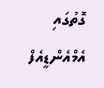ގޮތުގައި އެމްއެންޑީއެފް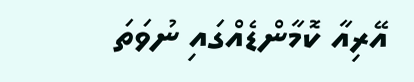އޭރިއާ ކޮމާންޑެއްގައި ނުވަތަ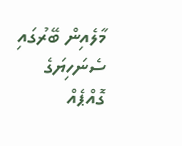މާލެއިން ބޭރުގައި ސެނަހިޔަގެ ގޮއްޕެއް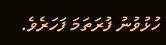ހުޅުވުނު ފުރަތަމަ ފަހަރެވެ.